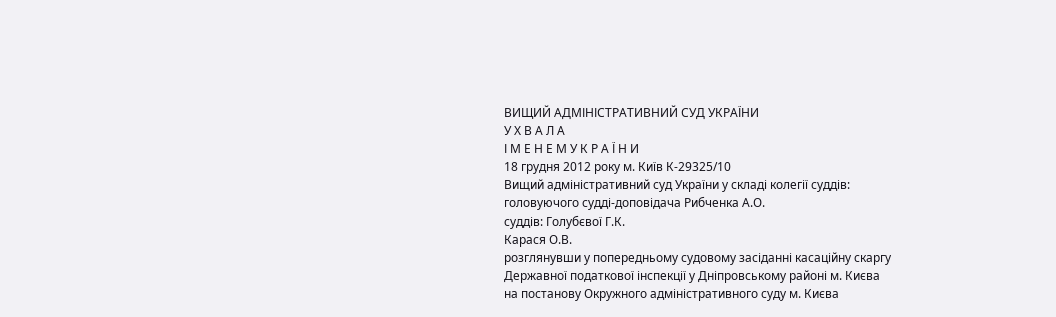ВИЩИЙ АДМІНІСТРАТИВНИЙ СУД УКРАЇНИ
У Х В А Л А
І М Е Н Е М У К Р А Ї Н И
18 грудня 2012 року м. Київ К-29325/10
Вищий адміністративний суд України у складі колегії суддів:
головуючого судді-доповідача Рибченка А.О.
суддів: Голубєвої Г.К.
Карася О.В.
розглянувши у попередньому судовому засіданні касаційну скаргу Державної податкової інспекції у Дніпровському районі м. Києва
на постанову Окружного адміністративного суду м. Києва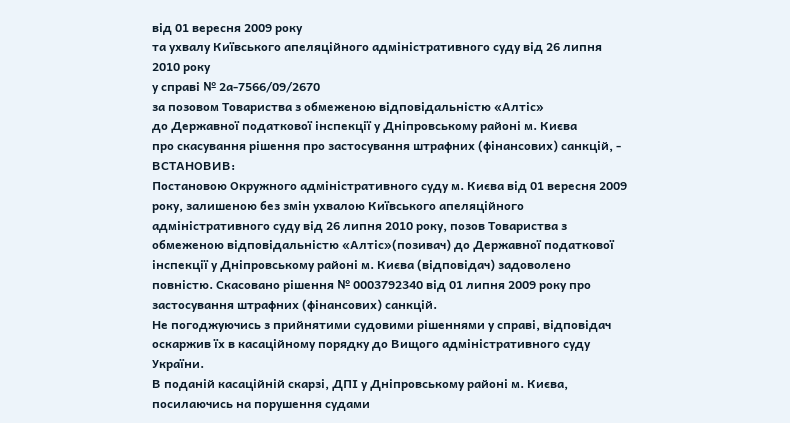від 01 вересня 2009 року
та ухвалу Київського апеляційного адміністративного суду від 26 липня 2010 року
у справі № 2а-7566/09/2670
за позовом Товариства з обмеженою відповідальністю «Алтіс»
до Державної податкової інспекції у Дніпровському районі м. Києва
про скасування рішення про застосування штрафних (фінансових) санкцій, -
ВСТАНОВИВ:
Постановою Окружного адміністративного суду м. Києва від 01 вересня 2009 року, залишеною без змін ухвалою Київського апеляційного адміністративного суду від 26 липня 2010 року, позов Товариства з обмеженою відповідальністю «Алтіс»(позивач) до Державної податкової інспекції у Дніпровському районі м. Києва (відповідач) задоволено повністю. Скасовано рішення № 0003792340 від 01 липня 2009 року про застосування штрафних (фінансових) санкцій.
Не погоджуючись з прийнятими судовими рішеннями у справі, відповідач оскаржив їх в касаційному порядку до Вищого адміністративного суду України.
В поданій касаційній скарзі, ДПІ у Дніпровському районі м. Києва, посилаючись на порушення судами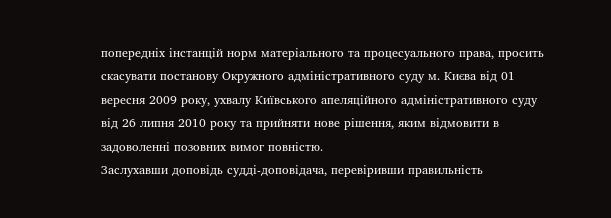попередніх інстанцій норм матеріального та процесуального права, просить скасувати постанову Окружного адміністративного суду м. Києва від 01 вересня 2009 року, ухвалу Київського апеляційного адміністративного суду від 26 липня 2010 року та прийняти нове рішення, яким відмовити в задоволенні позовних вимог повністю.
Заслухавши доповідь судді-доповідача, перевіривши правильність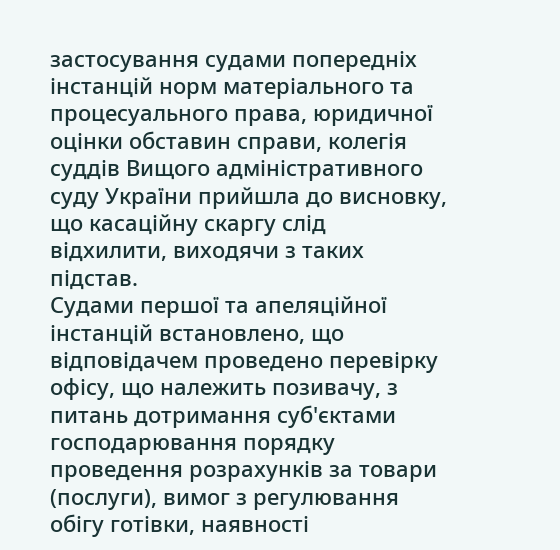застосування судами попередніх інстанцій норм матеріального та процесуального права, юридичної оцінки обставин справи, колегія суддів Вищого адміністративного суду України прийшла до висновку, що касаційну скаргу слід відхилити, виходячи з таких підстав.
Судами першої та апеляційної інстанцій встановлено, що відповідачем проведено перевірку офісу, що належить позивачу, з питань дотримання суб'єктами господарювання порядку проведення розрахунків за товари (послуги), вимог з регулювання обігу готівки, наявності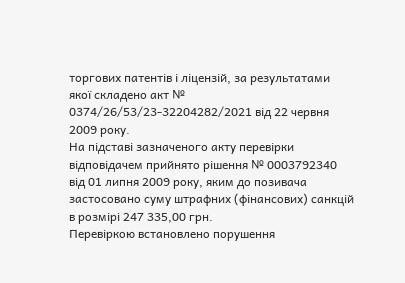торгових патентів і ліцензій, за результатами якої складено акт № 0374/26/53/23-32204282/2021 від 22 червня 2009 року.
На підставі зазначеного акту перевірки відповідачем прийнято рішення № 0003792340 від 01 липня 2009 року, яким до позивача застосовано суму штрафних (фінансових) санкцій в розмірі 247 335,00 грн.
Перевіркою встановлено порушення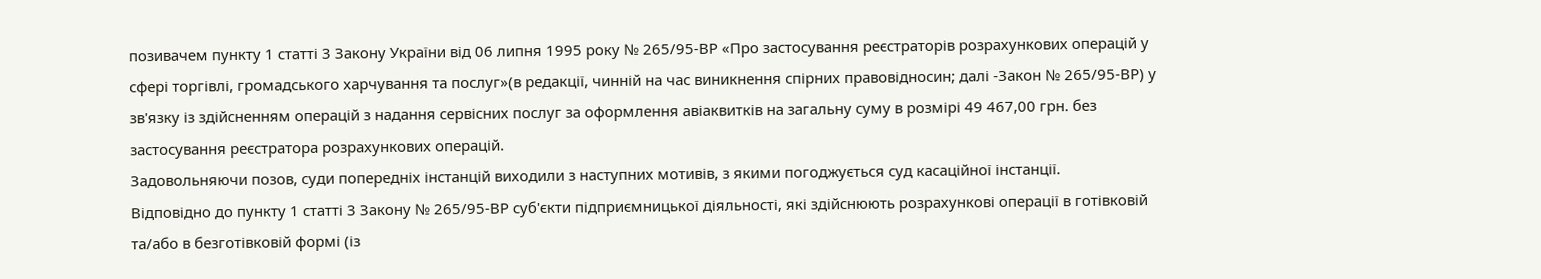позивачем пункту 1 статті 3 Закону України від 06 липня 1995 року № 265/95-ВР «Про застосування реєстраторів розрахункових операцій у сфері торгівлі, громадського харчування та послуг»(в редакції, чинній на час виникнення спірних правовідносин; далі -Закон № 265/95-ВР) у зв'язку із здійсненням операцій з надання сервісних послуг за оформлення авіаквитків на загальну суму в розмірі 49 467,00 грн. без застосування реєстратора розрахункових операцій.
Задовольняючи позов, суди попередніх інстанцій виходили з наступних мотивів, з якими погоджується суд касаційної інстанції.
Відповідно до пункту 1 статті 3 Закону № 265/95-ВР суб'єкти підприємницької діяльності, які здійснюють розрахункові операції в готівковій та/або в безготівковій формі (із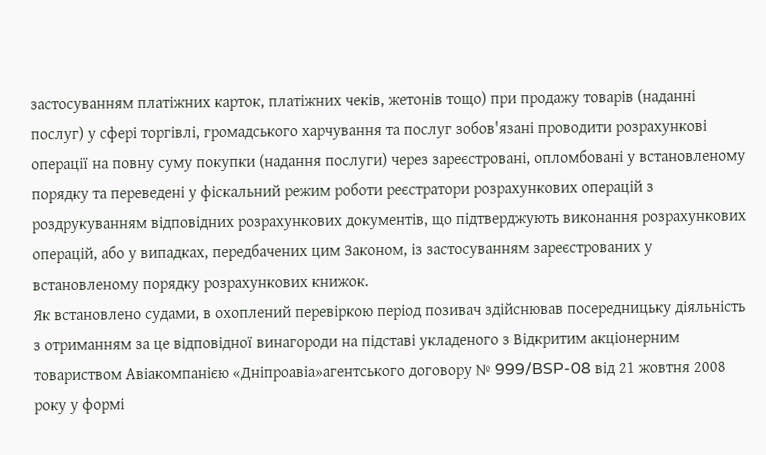застосуванням платіжних карток, платіжних чеків, жетонів тощо) при продажу товарів (наданні послуг) у сфері торгівлі, громадського харчування та послуг зобов'язані проводити розрахункові операції на повну суму покупки (надання послуги) через зареєстровані, опломбовані у встановленому порядку та переведені у фіскальний режим роботи реєстратори розрахункових операцій з роздрукуванням відповідних розрахункових документів, що підтверджують виконання розрахункових операцій, або у випадках, передбачених цим Законом, із застосуванням зареєстрованих у встановленому порядку розрахункових книжок.
Як встановлено судами, в охоплений перевіркою період позивач здійснював посередницьку діяльність з отриманням за це відповідної винагороди на підставі укладеного з Відкритим акціонерним товариством Авіакомпанією «Дніпроавіа»агентського договору № 999/BSP-08 від 21 жовтня 2008 року у формі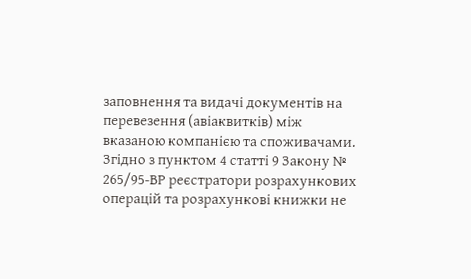заповнення та видачі документів на перевезення (авіаквитків) між вказаною компанією та споживачами.
Згідно з пунктом 4 статті 9 Закону № 265/95-ВР реєстратори розрахункових операцій та розрахункові книжки не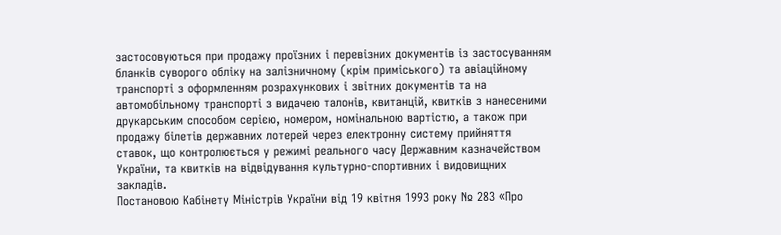застосовуються при продажу проїзних і перевізних документів із застосуванням бланків суворого обліку на залізничному (крім приміського) та авіаційному транспорті з оформленням розрахункових і звітних документів та на автомобільному транспорті з видачею талонів, квитанцій, квитків з нанесеними друкарським способом серією, номером, номінальною вартістю, а також при продажу білетів державних лотерей через електронну систему прийняття ставок, що контролюється у режимі реального часу Державним казначейством України, та квитків на відвідування культурно-спортивних і видовищних закладів.
Постановою Кабінету Міністрів України від 19 квітня 1993 року № 283 «Про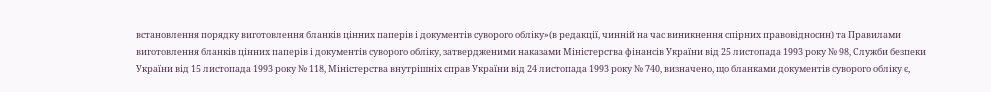встановлення порядку виготовлення бланків цінних паперів і документів суворого обліку»(в редакції, чинній на час виникнення спірних правовідносин) та Правилами виготовлення бланків цінних паперів і документів суворого обліку, затвердженими наказами Міністерства фінансів України від 25 листопада 1993 року № 98, Служби безпеки України від 15 листопада 1993 року № 118, Міністерства внутрішніх справ України від 24 листопада 1993 року № 740, визначено, що бланками документів суворого обліку є,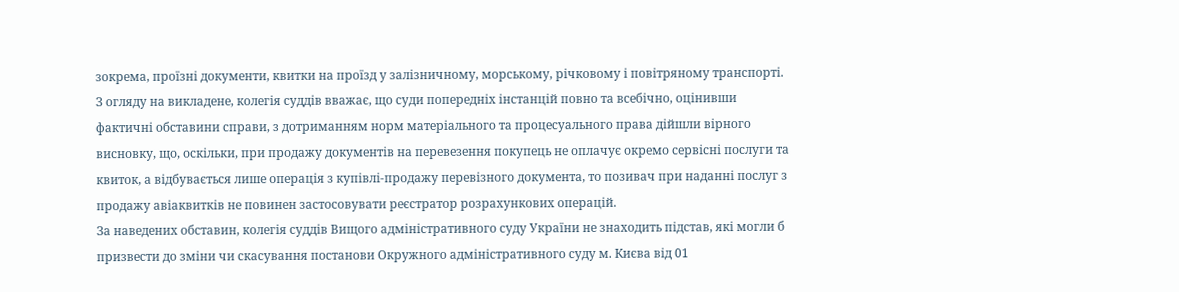зокрема, проїзні документи, квитки на проїзд у залізничному, морському, річковому і повітряному транспорті.
З огляду на викладене, колегія суддів вважає, що суди попередніх інстанцій повно та всебічно, оцінивши фактичні обставини справи, з дотриманням норм матеріального та процесуального права дійшли вірного висновку, що, оскільки, при продажу документів на перевезення покупець не оплачує окремо сервісні послуги та квиток, а відбувається лише операція з купівлі-продажу перевізного документа, то позивач при наданні послуг з продажу авіаквитків не повинен застосовувати реєстратор розрахункових операцій.
За наведених обставин, колегія суддів Вищого адміністративного суду України не знаходить підстав, які могли б призвести до зміни чи скасування постанови Окружного адміністративного суду м. Києва від 01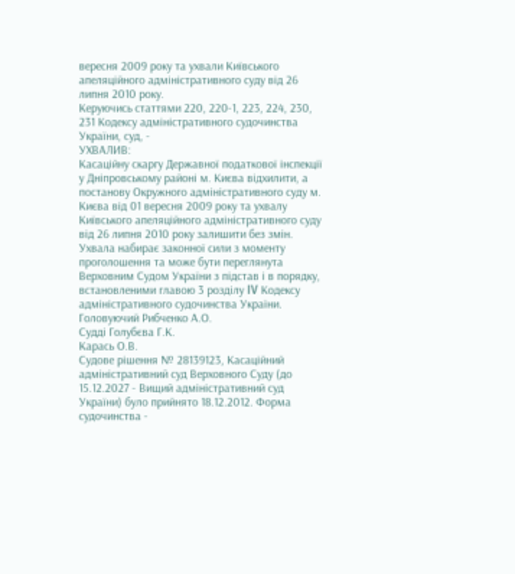вересня 2009 року та ухвали Київського апеляційного адміністративного суду від 26 липня 2010 року.
Керуючись статтями 220, 220-1, 223, 224, 230, 231 Кодексу адміністративного судочинства України, суд, -
УХВАЛИВ:
Касаційну скаргу Державної податкової інспекції у Дніпровському районі м. Києва відхилити, а постанову Окружного адміністративного суду м. Києва від 01 вересня 2009 року та ухвалу Київського апеляційного адміністративного суду від 26 липня 2010 року залишити без змін.
Ухвала набирає законної сили з моменту проголошення та може бути переглянута Верховним Судом України з підстав і в порядку, встановленими главою 3 розділу IV Кодексу адміністративного судочинства України.
Головуючий Рибченко А.О.
Судді Голубєва Г.К.
Карась О.В.
Судове рішення № 28139123, Касаційний адміністративний суд Верховного Суду (до 15.12.2027 - Вищий адміністративний суд України) було прийнято 18.12.2012. Форма судочинства -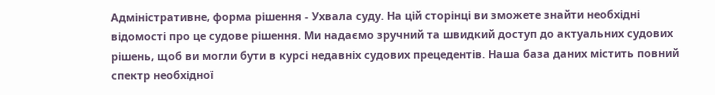Адміністративне, форма рішення - Ухвала суду. На цій сторінці ви зможете знайти необхідні відомості про це судове рішення. Ми надаємо зручний та швидкий доступ до актуальних судових рішень, щоб ви могли бути в курсі недавніх судових прецедентів. Наша база даних містить повний спектр необхідної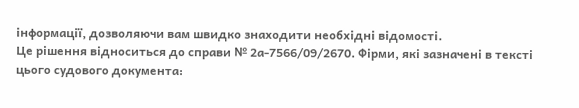інформації, дозволяючи вам швидко знаходити необхідні відомості.
Це рішення відноситься до справи № 2а-7566/09/2670. Фірми, які зазначені в тексті цього судового документа: